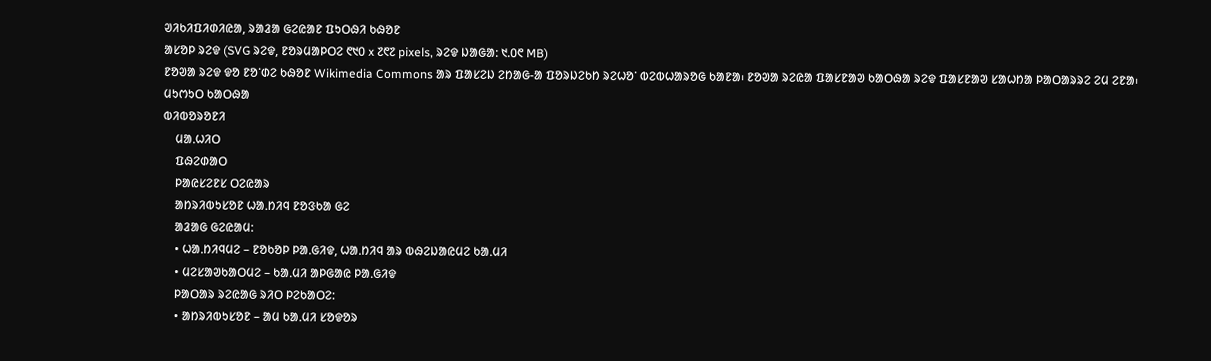ᱣᱤᱠᱤᱯᱤᱰᱤᱭᱟ, ᱨᱟᱲᱟ ᱜᱮᱭᱟᱱ ᱯᱩᱛᱷᱤ ᱠᱷᱚᱱ
ᱟᱥᱚᱞ ᱨᱮᱫ (SVG ᱨᱮᱫ, ᱱᱚᱨᱢᱟᱞᱛᱮ ᱖᱑᱐ x ᱗᱖᱗ pixels, ᱨᱮᱫ ᱡᱟᱜᱟ: ᱑.᱐᱖ MB)
ᱱᱚᱣᱟ ᱨᱮᱫ ᱫᱚ ᱱᱚᱸᱰᱮ ᱠᱷᱚᱱ Wikimedia Commons ᱟᱨ ᱯᱟᱥᱮᱡ ᱮᱴᱟᱜ-ᱟ ᱯᱚᱨᱡᱮᱠᱴ ᱨᱮᱦᱚᱸ ᱵᱮᱵᱦᱟᱨᱚᱜ ᱠᱟᱱᱟ᱾ ᱱᱚᱣᱟ ᱨᱮᱭᱟ ᱯᱟᱥᱱᱟᱣ ᱠᱟᱛᱷᱟ ᱨᱮᱫ ᱯᱟᱥᱱᱟᱣ ᱥᱟᱦᱴᱟ ᱞᱟᱛᱟᱨᱨᱮ ᱮᱢ ᱮᱱᱟ᱾
ᱢᱩᱬᱩᱛ ᱠᱟᱛᱷᱟ
ᱵᱤᱵᱚᱨᱚᱱᱤ
    ᱢᱟᱹᱦᱤᱛ
    ᱯᱷᱮᱰᱟᱛ
    ᱞᱟᱭᱥᱮᱱᱥ ᱛᱮᱭᱟᱨ
    ᱟᱴᱨᱤᱵᱩᱥᱚᱱ ᱦᱟᱹᱴᱤᱧ ᱱᱚᱝᱠᱟ ᱜᱮ
    ᱟᱲᱟᱜ ᱜᱮᱭᱟᱢ:
    • ᱦᱟᱹᱴᱤᱧᱢᱮ – ᱱᱚᱠᱚᱞ ᱞᱟᱹᱜᱤᱫ, ᱦᱟᱹᱴᱤᱧ ᱟᱨ ᱵᱷᱮᱡᱟᱭᱢᱮ ᱠᱟᱹᱢᱤ
    • ᱢᱮᱥᱟᱣᱠᱟᱛᱢᱮ – ᱠᱟᱹᱢᱤ ᱟᱞᱜᱟᱭ ᱞᱟᱹᱜᱤᱫ
    ᱞᱟᱛᱟᱨ ᱨᱮᱭᱟᱜ ᱨᱤᱛ ᱞᱮᱠᱟᱛᱮ:
    • ᱟᱴᱨᱤᱵᱩᱥᱚᱱ – ᱟᱢ ᱠᱟᱹᱢᱤ ᱥᱚᱫᱚᱨ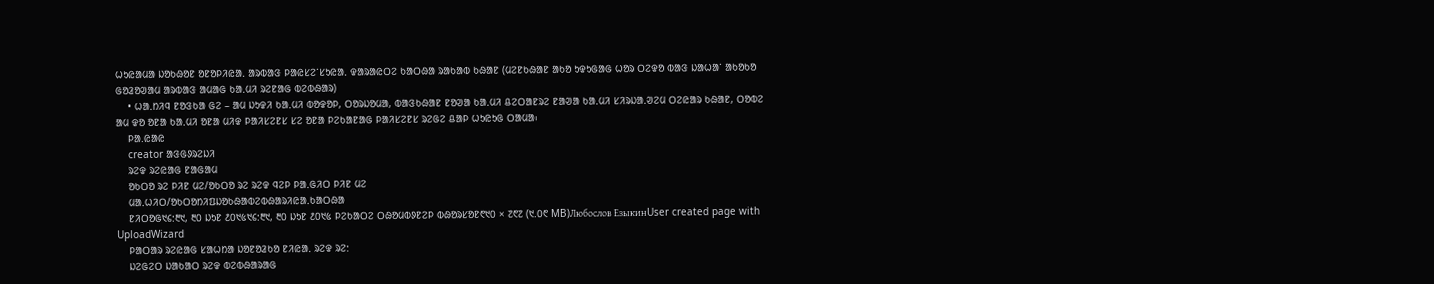ᱦᱩᱭᱟᱢᱟ ᱡᱚᱠᱷᱚᱱ ᱚᱱᱚᱞᱤᱭᱟᱹ ᱟᱨᱵᱟᱝ ᱞᱟᱭᱥᱮᱸᱥᱩᱭᱟᱹ ᱫᱟᱨᱟᱭᱛᱮ ᱠᱟᱛᱷᱟ ᱨᱟᱠᱟᱵ ᱠᱷᱟᱱ (ᱢᱮᱱᱠᱷᱟᱱ ᱟᱠᱚ ᱩᱫᱩᱜᱟᱜ ᱦᱚᱨ ᱛᱮᱫᱚ ᱵᱟᱝ ᱡᱟᱦᱟᱸ ᱟᱠᱚᱠᱚ ᱜᱚᱲᱚᱣᱟᱢ ᱟᱨᱵᱟᱝ ᱟᱢᱟᱜ ᱠᱟᱹᱢᱤ ᱨᱮᱱᱟᱜ ᱵᱮᱵᱷᱟᱨ)
    • ᱦᱟᱹᱴᱤᱧ ᱱᱚᱝᱠᱟ ᱜᱮ – ᱟᱢ ᱡᱩᱫᱤ ᱠᱟᱹᱢᱤ ᱵᱚᱫᱚᱞ, ᱛᱚᱨᱡᱚᱢᱟ, ᱵᱟᱝᱠᱷᱟᱱ ᱱᱚᱣᱟ ᱠᱟᱹᱢᱤ ᱪᱮᱛᱟᱱᱨᱮ ᱱᱟᱣᱟ ᱠᱟᱹᱢᱤ ᱥᱤᱨᱡᱟᱹᱣᱮᱢ ᱛᱮᱭᱟᱨ ᱠᱷᱟᱱ, ᱛᱚᱵᱮ ᱟᱢ ᱫᱚ ᱚᱱᱟ ᱠᱟᱹᱢᱤ ᱚᱱᱟ ᱢᱤᱫ ᱞᱟᱤᱥᱮᱱᱥ ᱥᱮ ᱚᱱᱟ ᱞᱮᱠᱟᱱᱟᱜ ᱞᱟᱤᱥᱮᱱᱥ ᱨᱮᱜᱮ ᱪᱟᱞ ᱦᱩᱭᱩᱜ ᱛᱟᱢᱟ᱾
    ᱞᱟ.ᱭᱟᱭ
    creator ᱟᱝᱜᱽᱨᱮᱡᱤ
    ᱨᱮᱫ ᱨᱮᱭᱟᱜ ᱱᱟᱜᱟᱢ
    ᱚᱠᱛᱚ ᱨᱮ ᱞᱤᱱ ᱢᱮ/ᱚᱠᱛᱚ ᱨᱮ ᱨᱮᱫ ᱧᱮᱞ ᱞᱟᱹᱜᱤᱛ ᱞᱤᱱ ᱢᱮ
    ᱢᱟᱹᱦᱤᱛ/ᱚᱠᱛᱚᱴᱤᱯᱡᱚᱠᱷᱟᱵᱮᱵᱷᱟᱨᱤᱭᱟᱹᱠᱟᱛᱷᱟ
    ᱱᱤᱛᱚᱜ᱑᱔:᱓᱑, ᱓᱐ ᱡᱩᱱ ᱒᱐᱑᱕᱑᱔:᱓᱑, ᱓᱐ ᱡᱩᱱ ᱒᱐᱑᱕ ᱞᱮᱠᱟᱛᱮ ᱛᱷᱚᱢᱵᱽᱱᱮᱞ ᱵᱷᱚᱨᱥᱚᱱ᱖᱑᱐ × ᱗᱖᱗ (᱑.᱐᱖ MB)Любослов ЕзыкинUser created page with UploadWizard
    ᱞᱟᱛᱟᱨ ᱨᱮᱭᱟᱜ ᱥᱟᱦᱴᱟ ᱡᱚᱱᱚᱲᱠᱚ ᱱᱤᱭᱟᱹ ᱨᱮᱫ ᱨᱮ:
    ᱡᱮᱜᱮᱛ ᱡᱟᱠᱟᱛ ᱨᱮᱫ ᱵᱮᱵᱷᱟᱨᱟᱜ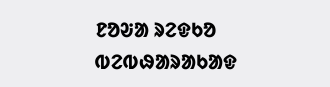ᱱᱚᱶᱟ ᱨᱮᱫᱠᱚ ᱵᱮᱵᱷᱟᱨᱟᱠᱟᱫ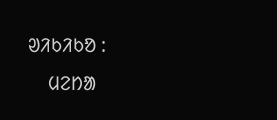ᱣᱤᱠᱤᱠᱚ :
    ᱢᱮᱴᱟ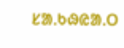ᱥᱟᱹᱠᱷᱭᱟᱹᱛ